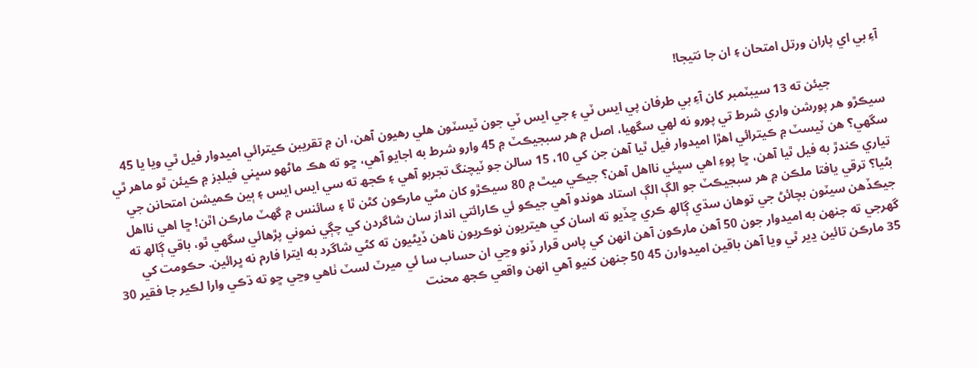آءِ بي اي پاران ورتل امتحان ۽ ان جا نتيجا!

                 جيئن ته 13 سيبٽمبر کان آءِ بي طرفان پي ايس ٽي ۽ جي ايس ٽي جون ٽيسٽون ھلي رھيون آھن، ان ۾ تقريبن ڪيترائي اميدوار فيل ٿي ويا يا 45 سيڪڙو ھر پورشن واري شرط تي پورو نه لھي سگھيا، اصل ۾ ھر سبجيڪٽ ۾ 45 وارو شرط به اجايو آهي، ڇو ته ھڪ ماڻھو سڀني فيلڊز ۾ ڪيئن ٿو ماھر ٿي سگھي؟ ھن ٽيسٽ ۾ ڪيترائي اھڙا اميدوار فيل ٿيا آهن جن کي 10، 15 سالن جو ٽيچنگ تجربو آھي ۽ ڪجھ ته سي ايس ايس ۽ ٻين ڪميشن امتحانن جي تياري ڪندڙ به فيل ٿيا آھن، ڇا پوءِ اهي سڀئي نااھل آھن؟ جيڪي ميٿ ۾ 80 سيڪڙو کان مٿي مارڪون کڻن ٿا ۽ سائنس ۾ گھٽ مارڪن اٿن! ڇا اھي نااھل بڻيا؟ ترقي يافتا ملڪن ۾ ھر سبجيڪٽ جو الڳ الڳ استاد ھوندو آهي جيڪو ئي ڪارائتي انداز سان شاگردن کي چڳي نموني پڙھائي سگھي ٿو، باقي ڳالھ ته جيڪڏھن سيٽون بچائڻ جي توھان سڌي ڳالھ ڪري ڇڏيو ته اسان کي ھيتريون نوڪريون ناھن ڏيڻيون ته کڻي شاگرد به ايترا فارم نه ڀرائين. حڪومت کي گھرجي ته جنھن به اميدوار جون 50 آهن مارڪون آهن انھن کي پاس قرار ڏنو وڃي ان حساب سا ئي ميرٽ لسٽ ٺاھي وڃي ڇو ته ڌڪي وارا لڪير جا فقير 30 35 مارڪن تائين ڍير ٿي ويا آھن باقين اميدوارن 45 50 جنھن کنيو آهي انھن واقعي ڪجھ محنت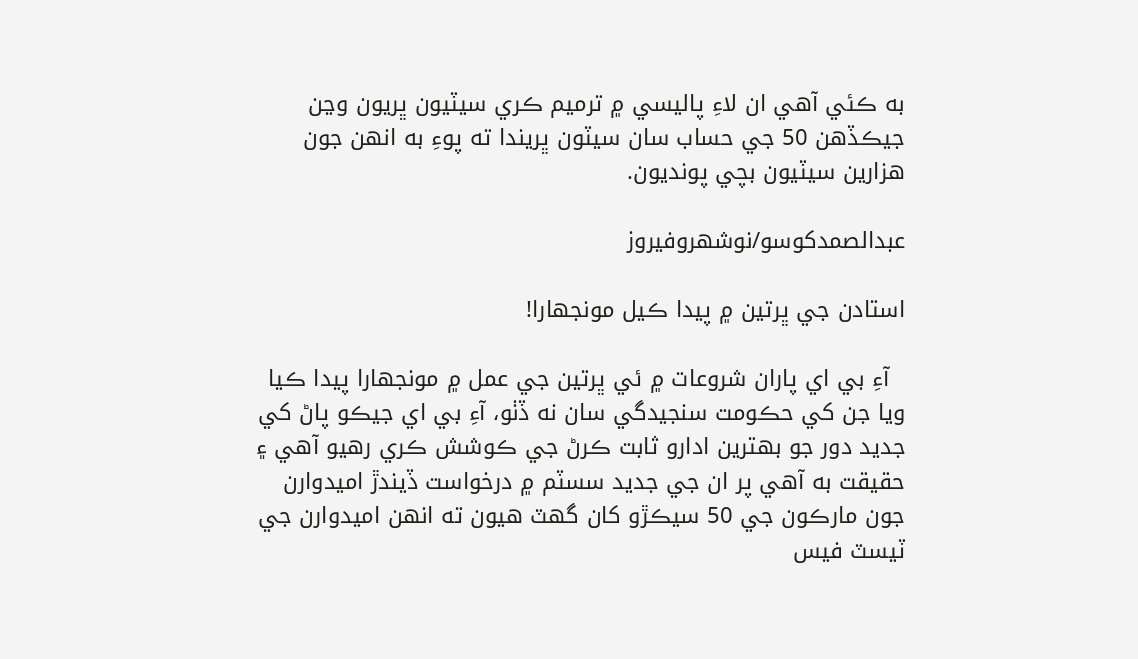به ڪئي آهي ان لاءِ پاليسي ۾ ترميم ڪري سيٽيون ڀريون وڃن جيڪڏھن 50 جي حساب سان سيٽون ڀريندا ته پوءِ به انھن جون ھزارين سيٽيون بچي پونديون.

عبدالصمدکوسو/نوشھروفيروز

استادن جي ڀرتين ۾ پيدا ڪيل مونجھارا!

  آءِ بي اي پاران شروعات ۾ ئي ڀرتين جي عمل ۾ مونجھارا پيدا ڪيا ويا جن کي حڪومت سنجيدگي سان نه ڏٺو، آءِ بي اي جيڪو پاڻ کي جديد دور جو بھترين ادارو ثابت ڪرڻ جي ڪوشش ڪري رھيو آھي ۽ حقيقت به آھي پر ان جي جديد سسٽم ۾ درخواست ڏيندڙ اميدوارن جون مارڪون جي 50 سيڪڙو کان گھٽ ھيون ته انھن اميدوارن جي ٽيسٽ فيس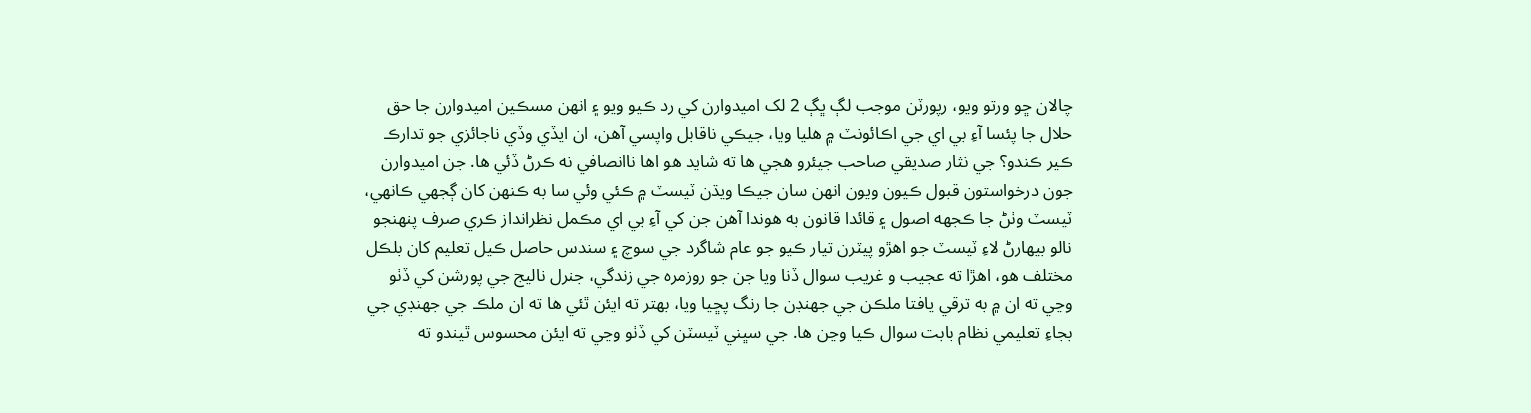چالان ڇو ورتو ويو، رپورٽن موجب لڳ ڀڳ 2 لک اميدوارن کي رد ڪيو ويو ۽ انھن مسڪين اميدوارن جا حق حلال جا پئسا آءِ بي اي جي اڪائونٽ ۾ ھليا ويا، جيڪي ناقابل واپسي آھن، ان ايڏي وڏي ناجائزي جو تدارڪ ڪير ڪندو؟ جي نثار صديقي صاحب جيئرو ھجي ھا ته شايد ھو اھا ناانصافي نه ڪرڻ ڏئي ها. جن اميدوارن جون درخواستون قبول ڪيون ويون انھن سان جيڪا ويڌن ٽيسٽ ۾ ڪئي وئي سا به ڪنھن کان ڳجهي ڪانھي، ٽيسٽ وٺڻ جا ڪجهه اصول ۽ قائدا قانون به ھوندا آھن جن کي آءِ بي اي مڪمل نظرانداز ڪري صرف پنھنجو نالو بيھارڻ لاءِ ٽيسٽ جو اھڙو پيٽرن تيار ڪيو جو عام شاگرد جي سوچ ۽ سندس حاصل ڪيل تعليم کان بلڪل مختلف ھو، اھڙا ته عجيب و غريب سوال ڏنا ويا جن جو روزمره جي زندگي، جنرل ناليج جي پورشن کي ڏٺو وڃي ته ان ۾ به ترقي يافتا ملڪن جي جھنڊن جا رنگ پڇيا ويا، بھتر ته ايئن ٿئي ھا ته ان ملڪ جي جھنڊي جي بجاءِ تعليمي نظام بابت سوال ڪيا وڃن ھا. جي سڀني ٽيسٽن کي ڏٺو وڃي ته ايئن محسوس ٿيندو ته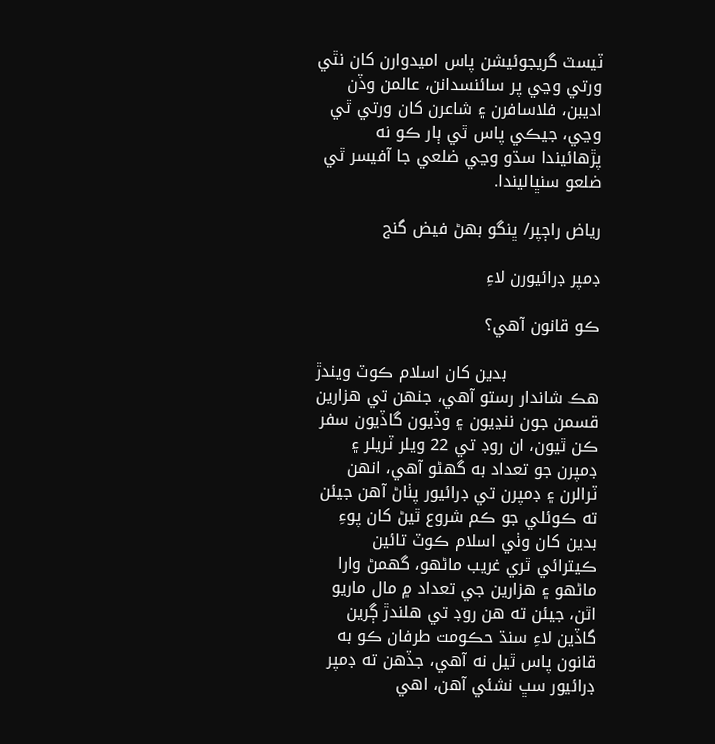ٽيسٽ گريجوئيشن پاس اميدوارن کان نٿي ورتي وڃي پر سائنسدانن، عالمن وڏن اديبن، فلاسافرن ۽ شاعرن کان ورتي ٿي وڃي، جيڪي پاس ٿي ٻار ڪو نه پڙھائيندا سڌو وڃي ضلعي جا آفيسر ٿي ضلعو سنڀاليندا.

رياض راڄپر/ ڀنگو بھڻ فيض گنج

ڊمپر ڊرائيورن لاءِ

ڪو قانون آهي؟

                 بدين کان اسلام ڪوٽ ويندڙ هڪ شاندار رستو آهي، جنھن تي هزارين قسمن جون ننڍيون ۽ وڏيون گاڏيون سفر ڪن ٿيون، ان روڊ تي 22 ويلر ٽريلر ۽ ڊمپرن جو تعداد به گهڻو آهي، انهن ٽرالرن ۽ ڊمپرن تي ڊرائيور پٺاڻ آهن جيئن ته ڪوئلي جو ڪم شروع ٿيڻ کان پوءِ بدين کان وٺي اسلام ڪوٽ تائين ڪيترائي ٿري غريب ماڻهو، گهمڻ وارا ماڻهو ۽ هزارين جي تعداد ۾ مال ماريو اٿن، جيئن ته هن روڊ تي هلندڙ ڳرين گاڏين لاءِ سنڌ حڪومت طرفان ڪو به قانون پاس ٿيل نه آھي، جڏھن ته ڊمپر ڊرائيور سڀ نشئي آهن، اهي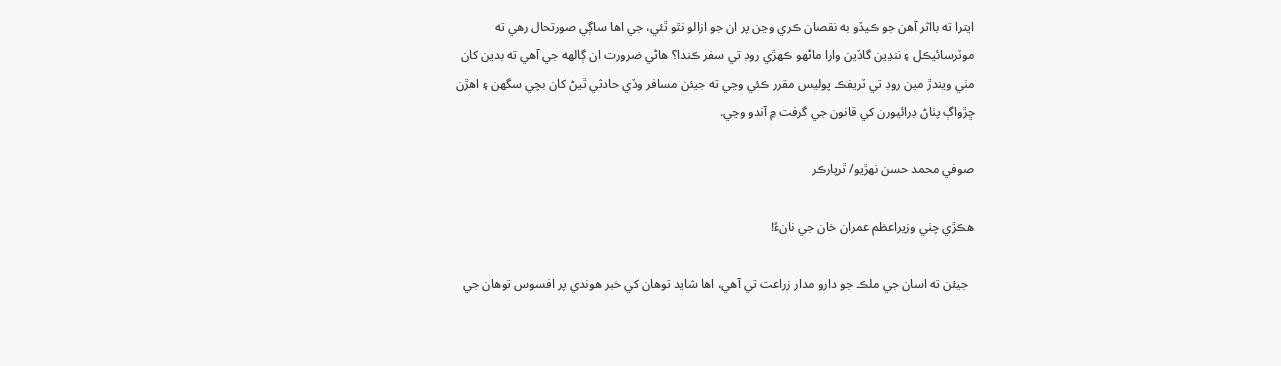ايترا ته بااثر آهن جو ڪيڏو به نقصان ڪري وڃن پر ان جو ازالو نٿو ٿئي، جي اها ساڳي صورتحال رهي ته موٽرسائيڪل ۽ ننڍين گاڏين وارا ماڻهو ڪهڙي روڊ تي سفر ڪندا؟ هاڻي ضرورت ان ڳالهه جي آهي ته بدين کان مٺي ويندڙ مين روڊ تي ٽريفڪ پوليس مقرر ڪئي وڃي ته جيئن مسافر وڏي حادثي ٿيڻ کان بچي سگهن ۽ اهڙن ڇڙواڳ پٺاڻ ڊرائيورن کي قانون جي گرفت ۾ آندو وڃي.

صوفي محمد حسن نهڙيو/ ٿرپارڪر

هڪڙي چٺي وزيراعظم عمران خان جي نانءُ!

  جيئن ته اسان جي ملڪ جو دارو مدار زراعت تي آھي، اها شايد توهان کي خبر هوندي پر افسوس توهان جي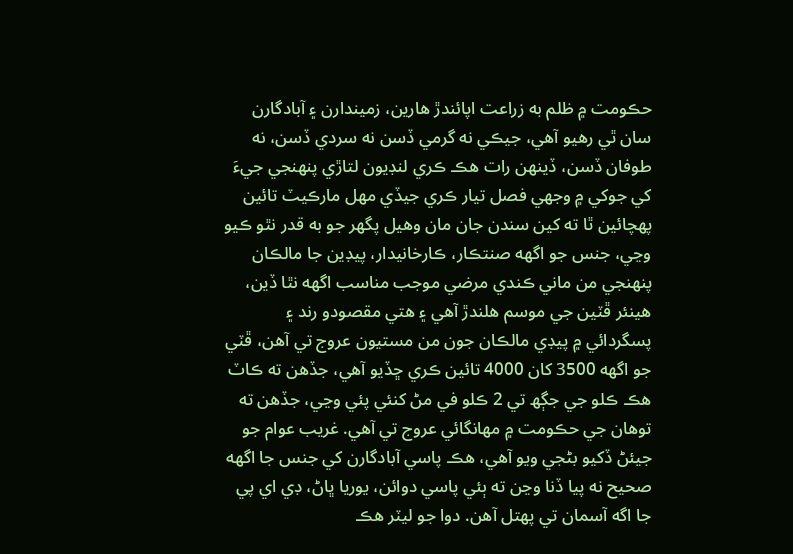حڪومت ۾ ظلم به زراعت اپائندڙ ھارين، زميندارن ۽ آبادگارن سان ٿي رهيو آھي، جيڪي نه گرمي ڏسن نه سردي ڏسن، نه طوفان ڏسن، ڏينهن رات هڪ ڪري لنڊيون لتاڙي پنهنجي جيءَ کي جوکي ۾ وجهي فصل تيار ڪري جيڏي مهل مارڪيٽ تائين پهچائين ٿا ته کين سندن جان مان وهيل پگهر جو به قدر نٿو ڪيو وڃي، جنس جو اگھه صنتڪار، ڪارخانيدار، پيڊين جا مالڪان پنهنجي من ماني ڪندي مرضي موجب مناسب اگھه نٿا ڏين، هينئر ڦٽين جي موسم هلندڙ آھي ۽ هتي مقصودو رند ۽ پسگردائي ۾ پيڊي مالڪان جون من مستيون عروج تي آھن، ڦٽي جو اگھه 3500 کان 4000 تائين ڪري ڇڏيو آھي، جڏهن ته ڪاٽ ھڪ ڪلو جي جڳھ تي 2 ڪلو في مڻ کنئي پئي وڃي، جڏهن ته توهان جي حڪومت ۾ مهانگائي عروج تي آھي. غريب عوام جو جيئڻ ڏکيو بڻجي ويو آھي، ھڪ پاسي آبادگارن کي جنس جا اگھه صحيح نه پيا ڏنا وڃن ته ٻئي پاسي دوائن، يوريا ڀاڻ، ڊي اي پي جا اگه آسمان تي پهتل آھن. دوا جو ليٽر هڪ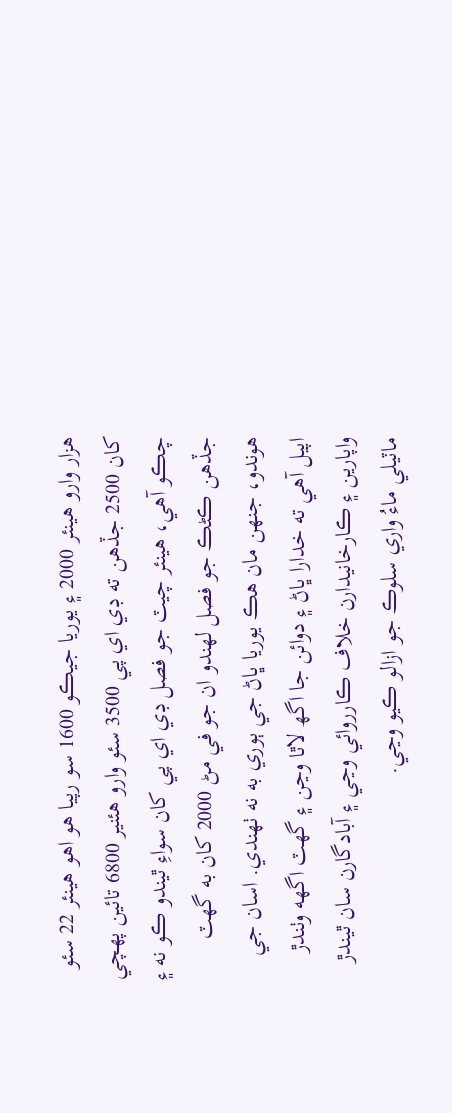هزار وارو هينئر 2000 ۽ يوريا جيڪو 1600 سو رپيا هو اهو ھينئر 22 سئو کان 2500 جڏهن ته ڊي اي پي 3500 سئو وارو هئنير 6800 تائين پهچي چڪو آھي، هينئر چيٽ جو فصل ڊي اي پي کان سواءِ ٿيندو ڪو نه ۽ جڏهن ڪڻڪ جو فصل لهندو ان جو في مڻ 2000 کان به گهٽ هوندو، جنهن مان هڪ يوريا ڀاڻ جي ٻوري به نه ٺھندي. اسان جي اپيل آھي ته خدارا ڀاڻ ۽ دوائن جا اگھ لاٿا وڃن ۽ گهٽ اگھه وٺندڙ واپارين ۽ ڪارخانيدارن خلاف ڪارروائي وڃي ۽ آبادگارن سان ٿيندڙ ماٽيلي ماءُ واري سلوڪ جو ازالو ڪيو وڃي.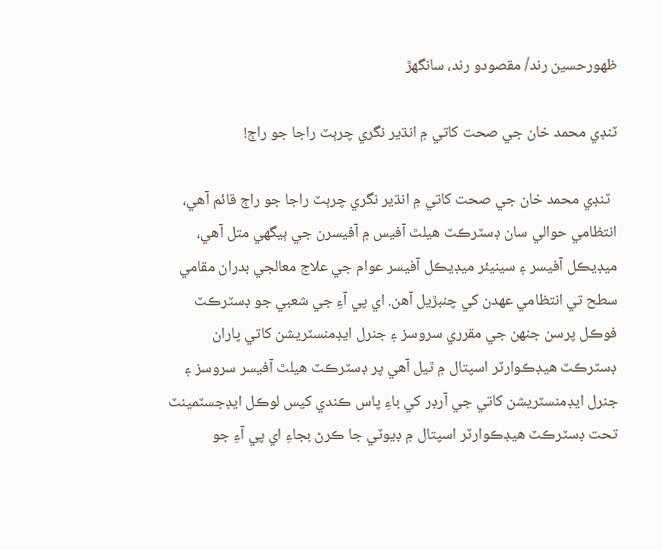ظھورحسين رند/ مقصودو رند، سانگهڙ

ٽنڊي محمد خان جي صحت کاتي ۾ انڌير نگري چرٻٽ راجا جو راڄ!

  ٽنڊي محمد خان جي صحت کاتي ۾ انڌير نگري چرٻٽ راجا جو راڄ قائم آهي، انتظامي حوالي سان ڊسٽرڪٽ هيلٿ آفيس ۾ آفيسرن جي ٻيگهي متل آهي، ميڊيڪل آفيسر ۽ سينيئر ميڊيڪل آفيسر عوام جي علاج معالجي بدران مقامي سطح تي انتظامي عهدن کي چنبڙيل آهن. اي پي آءِ جي شعبي جو ڊسٽرڪٽ فوڪل پرسن جنهن جي مقرري سروسز ۽ جنرل ايڊمنسٽريشن کاتي پاران ڊسٽرڪٽ هيڊڪوارٽر اسپتال ۾ ٿيل آهي پر ڊسٽرڪٽ هيلٿ آفيسر سروسز ۽ جنرل ايڊمنسٽريشن کاتي جي آرڊر کي باءِ پاس ڪندي کيس لوڪل ايڊجسٽمينٽ تحت ڊسٽرڪٽ هيڊڪوارٽر اسپتال ۾ ڊيوٽي جا ڪرڻ بجاءِ اي پي آءِ جو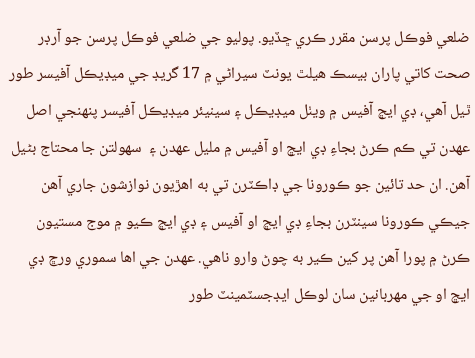ضلعي فوڪل پرسن مقرر ڪري ڇڏيو. پوليو جي ضلعي فوڪل پرسن جو آرڊر صحت کاتي پاران بيسڪ هيلٿ يونٽ سيراڻي ۾ 17 گريڊ جي ميڊيڪل آفيسر طور ٿيل آهي، ڊي ايڇ آفيس ۾ ويٺل ميڊيڪل ۽ سينيئر ميڊيڪل آفيسر پنهنجي اصل عهدن تي ڪم ڪرڻ بجاءِ ڊي ايڇ او آفيس ۾ مليل عهدن ۽  سهولتن جا محتاج بڻيل آهن. ان حد تائين جو ڪورونا جي ڊاڪٽرن تي به اهڙيون نوازشون جاري آهن جيڪي ڪورونا سينٽرن بجاءِ ڊي ايڇ او آفيس ۽ ڊي ايڇ ڪيو ۾ موج مستيون ڪرڻ ۾ پورا آهن پر کين ڪير به چوڻ وارو ناهي. عهدن جي اها سموري ورڇ ڊي ايڇ او جي مهربانين سان لوڪل ايڊجسٽمينٽ طور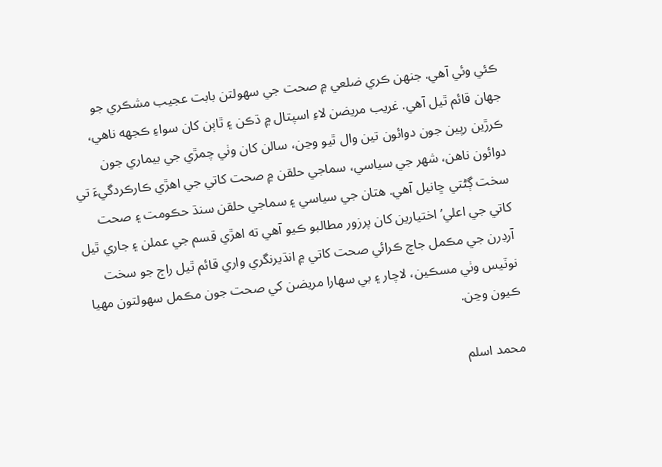ڪئي وئي آهي. جنهن ڪري ضلعي ۾ صحت جي سهولتن بابت عجيب مشڪري جو جهان قائم ٿيل آهي. غريب مريضن لاءِ اسپتال ۾ ڌڪن ۽ ٿاٻن کان سواءِ ڪجهه ناهي، ڪرڙين رپين جون دوائون تين وال ٿيو وڃن، سالن کان وٺي چمڙي جي بيماري جون دوائون ناهن، شهر جي سياسي، سماجي حلقن ۾ صحت کاتي جي اهڙي ڪارڪردگيءَ تي سخت ڳڻتي ڇانيل آهي. هتان جي سياسي ۽ سماجي حلقن سنڌ حڪومت ۽ صحت کاتي جي اعلي’ اختيارين کان پرزور مطالبو ڪيو آهي ته اهڙي قسم جي عملن ۽ جاري ٿيل آرڊرن جي مڪمل جاچ ڪرائي صحت کاتي ۾ انڌيرنگري واري قائم ٿيل راڄ جو سخت نوٽيس وٺي مسڪين، لاچار ۽ بي سهارا مريضن کي صحت جون مڪمل سهولتون مهيا ڪيون وڃن.

محمد اسلم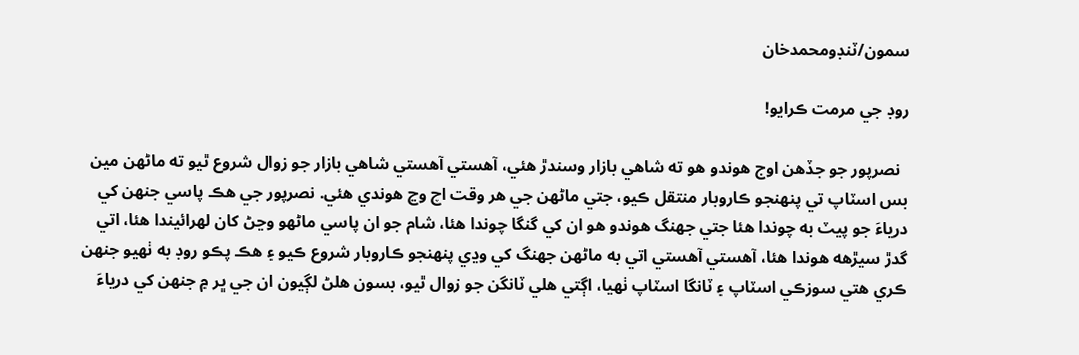سمون/ٽنڊومحمدخان

روڊ جي مرمت ڪرايو!

  نصرپور جو جڏهن اوج هوندو هو ته شاهي بازار وسندڙ هئي، آهستي آهستي شاهي بازار جو زوال شروع ٿيو ته ماڻهن مين بس اسٽاپ تي پنهنجو ڪاروبار منتقل ڪيو، جتي ماڻهن جي هر وقت اچ وڃ هوندي هئي. نصرپور جي هڪ پاسي جنهن کي درياءَ جو پيٽ به چوندا هئا جتي جھنگ هوندو هو ان کي گنگا چوندا هئا، شام جو ان پاسي ماڻهو وڃڻ کان لهرائيندا هئا، اتي گدڙ سيڙهه هوندا هئا، آهستي آهستي اتي به ماڻهن جھنگ کي وڍي پنهنجو ڪاروبار شروع ڪيو ۽ هڪ پڪو روڊ به ٺهيو جنهن ڪري هتي سوزڪي اسٽاپ ۽ ٽانگا اسٽاپ ٺهيا، اڳتي هلي ٽانگن جو زوال ٿيو، بسون هلڻ لڳيون ان جي ڀر ۾ جنهن کي درياءَ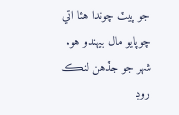جو پيٽ چوندا هئا اتي چوپايو مال بيهندو هو. شهر جو جڏهن لنڪ روڊ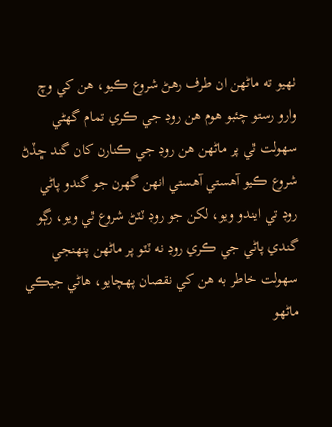ٺهيو ته ماڻهن ان طرف رهڻ شروع ڪيو، هن کي وچ وارو رستو چئبو هوم هن روڊ جي ڪري تمام گھڻي سهولت ٿي پر ماڻهن هن روڊ جي ڪنارن کان گند ڇڏڻ شروع ڪيو آهستي آهستي انهن گھرن جو گندو پاڻي روڊ تي ايندو ويو، لکن جو روڊ ٽٽڻ شروع ٿي ويو، رڳو گندي پاڻي جي ڪري روڊ نه ٽٽو پر ماڻهن پنهنجي سهولت خاطر به هن کي نقصان پهچايو، هاڻي جيڪي ماڻهو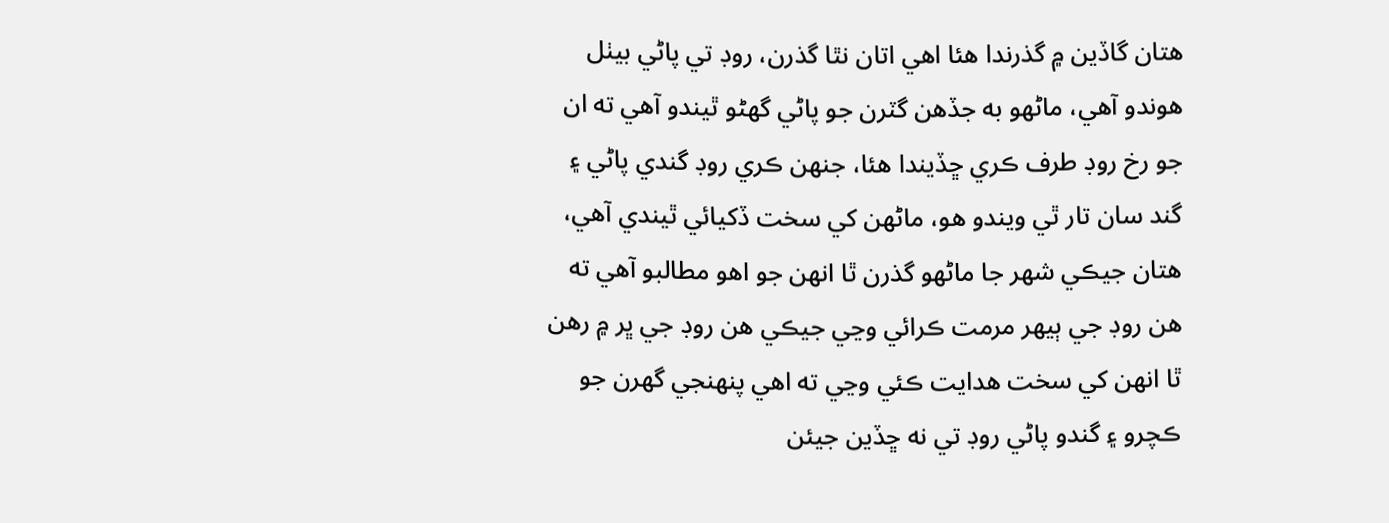هتان گاڏين ۾ گذرندا هئا اهي اتان نٿا گذرن، روڊ تي پاڻي بيٺل هوندو آهي، ماڻهو به جڏهن گٽرن جو پاڻي گھڻو ٿيندو آهي ته ان جو رخ روڊ طرف ڪري ڇڏيندا هئا، جنهن ڪري روڊ گندي پاڻي ۽ گند سان تار ٿي ويندو هو، ماڻهن کي سخت ڏکيائي ٿيندي آهي، هتان جيڪي شهر جا ماڻهو گذرن ٿا انهن جو اهو مطالبو آهي ته هن روڊ جي ٻيهر مرمت ڪرائي وڃي جيڪي هن روڊ جي ڀر ۾ رهن ٿا انهن کي سخت هدايت ڪئي وڃي ته اهي پنهنجي گھرن جو ڪچرو ۽ گندو پاڻي روڊ تي نه ڇڏين جيئن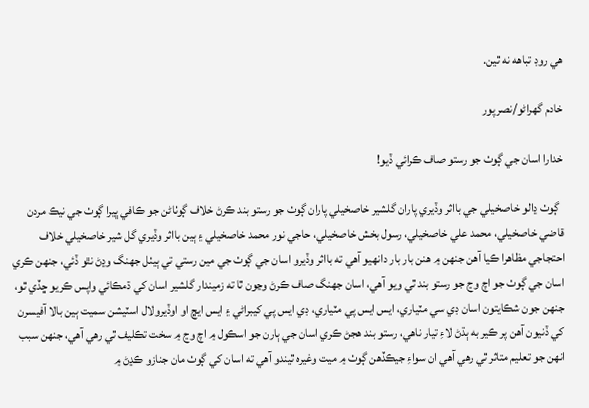هي روڊ تباهه نه ٿين.

خادم گھراڻو/نصرپور

خدارا اسان جي ڳوٺ جو رستو صاف ڪرائي ڏيو!

  ڳوٺ ڍالو خاصخيلي جي بااثر وڏيري پاران گلشير خاصخيلي پاران ڳوٺ جو رستو بند ڪرڻ خلاف ڳوٺاڻن جو ڪافي ڀيرا ڳوٺ جي نيڪ مردن قاضي خاصخيلي، محمد علي خاصخيلي، رسول بخش خاصخيلي، حاجي نور محمد خاصخيلي ۽ ٻين بااثر وڏيري گل شير خاصخيلي خلاف احتجاجي مظاهرا ڪيا آهن جنهن ۾ هنن بار بار دانهيو آهي ته بااثر وڏيرو اسان جي ڳوٺ جي مين رستي تي ٻيٺل جهنگ وڍڻ نٿو ڏئي، جنهن ڪري اسان جي ڳوٺ جو اچ وڃ جو رستو بند ٿي ويو آهي، اسان جهنگ صاف ڪرڻ وڃون ٿا ته زميندار گلشير اسان کي ڌمڪائي واپس ڪريو ڇڏي ٿو، جنهن جون شڪايتون اسان ڊي سي مٽياري، ايس ايس پي مٽياري، ڊي ايس پي کيبراڻي ۽ ايس ايڇ او اوڏيرولال اسٽيشن سميت ٻين بالا آفيسرن کي ڏنيون آهن پر ڪير به ٻڌڻ لاءِ تيار ناهي، رستو بند هجڻ ڪري اسان جي ٻارن جو اسڪول ۾ اچ وڃ ۾ سخت تڪليف ٿي رهي آهي، جنهن سبب انهن جو تعليم متاثر ٿي رهي آهي ان سواءِ جيڪڏهن ڳوٺ ۾ ميت وغيره ٿيندو آهي ته اسان کي ڳوٺ مان جنازو ڪڍڻ ۾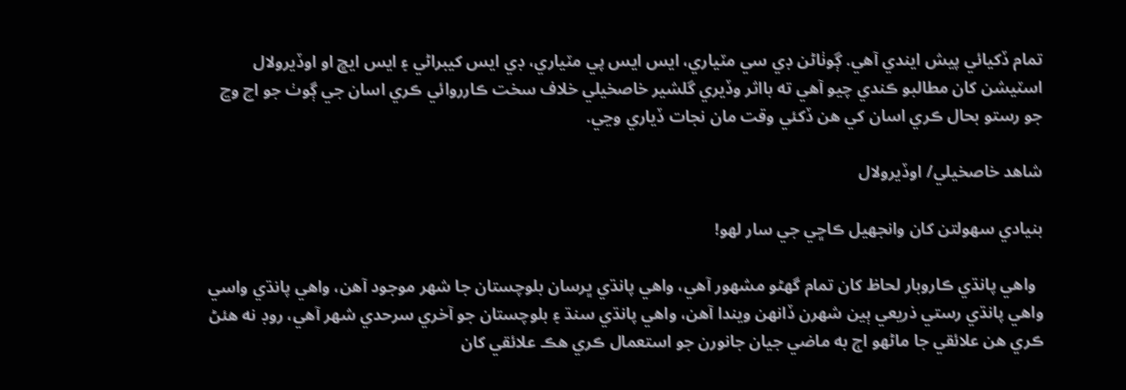تمام ڏکيائي پيش ايندي آهي. ڳوٺاڻن ڊي سي مٽياري، ايس ايس پي مٽياري، ڊي ايس کيبراڻي ۽ ايس ايڇ او اوڏيرولال اسٽيشن کان مطالبو ڪندي چيو آهي ته بااثر وڏيري گلشير خاصخيلي خلاف سخت ڪارروائي ڪري اسان جي ڳوٺ جو اچ وڃ جو رستو بحال ڪري اسان کي هن ڏکئي وقت مان نجات ڏياري وڃي.

شاهد خاصخيلي/ اوڏيرولال

بنيادي سهولتن کان وانجھيل ڪاڇي جي سار لهو!

  واهي پانڌي ڪاروبار لحاظ کان تمام گهڻو مشهور آهي، واهي پانڌي ڀرسان بلوچستان جا شهر موجود آهن، واهي پانڌي واسي واهي پانڌي رستي ذريعي ٻين شهرن ڏانهن ويندا آهن، واهي پانڌي سنڌ ۽ بلوچستان جو آخري سرحدي شهر آهي، روڊ نه هئڻ ڪري هن علائقي جا ماڻهو اڄ به ماضي جيان جانورن جو استعمال ڪري هڪ علائقي کان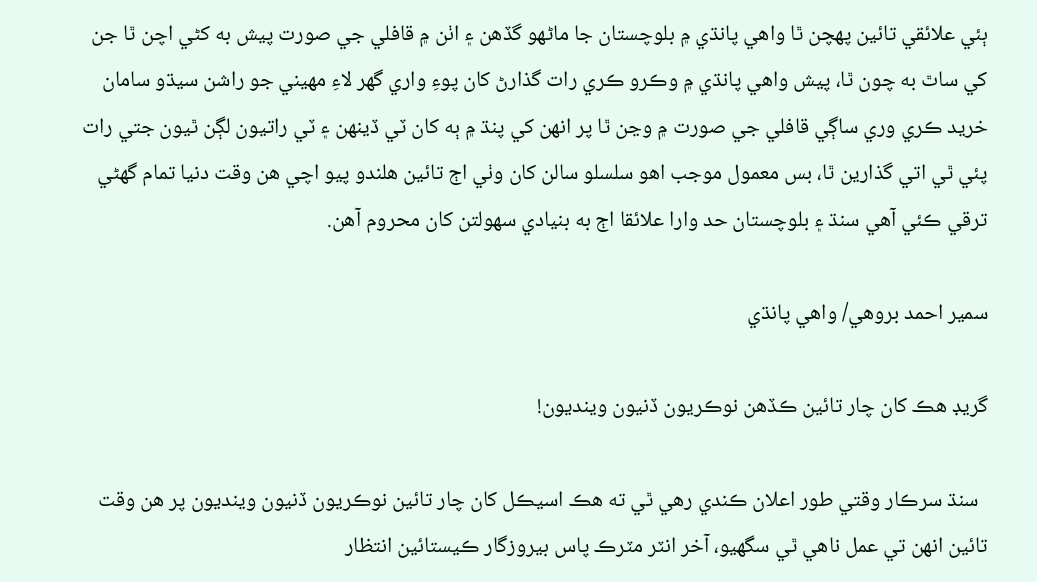ٻئي علائقي تائين پهچن ٿا واهي پانڌي ۾ بلوچستان جا ماڻهو گڏهن ۽ اٺن ۾ قافلي جي صورت پيش به کڻي اچن ٿا جن کي ساٿ به چون ٿا، پيش واهي پانڌي ۾ وڪرو ڪري رات گذارڻ کان پوءِ واري گهر لاءِ مهيني جو راشن سيڌو سامان خريد ڪري وري ساڳي قافلي جي صورت ۾ وڃن ٿا پر انهن کي پنڌ ۾ ٻه کان ٽي ڏينهن ۽ ٽي راتيون لڳن ٿيون جتي رات پئي ٿي اتي گذارين ٿا، بس معمول موجب اهو سلسلو سالن کان وٺي اڄ تائين هلندو پيو اچي هن وقت دنيا تمام گهڻي ترقي ڪئي آهي سنڌ ۽ بلوچستان حد وارا علائقا اڄ به بنيادي سهولتن کان محروم آهن.

سمير احمد بروهي/ واهي پانڌي

گريڊ هڪ کان چار تائين ڪڏهن نوڪريون ڏنيون وينديون!

  سنڌ سرڪار وقتي طور اعلان ڪندي رهي ٿي ته هڪ اسيڪل کان چار تائين نوڪريون ڏنيون وينديون پر هن وقت تائين انهن تي عمل ناهي ٿي سگهيو، آخر انٽر مٽرڪ پاس بيروزگار ڪيستائين انتظار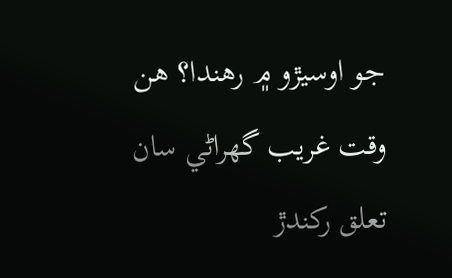جو اوسيڙو ۾ رهندا؟ هن وقت غريب گهراڻي سان تعلق رکندڙ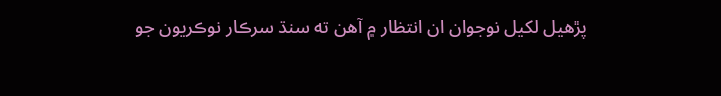پڙهيل لکيل نوجوان ان انتظار ۾ آهن ته سنڌ سرڪار نوڪريون جو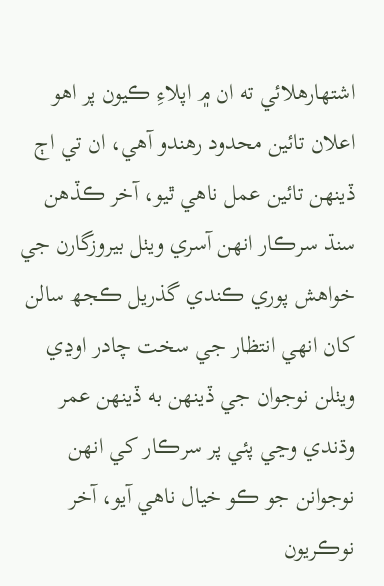اشتهارهلائي ته ان ۾ اپلاءِ ڪيون پر اهو اعلان تائين محدود رهندو آهي، ان تي اڄ ڏينهن تائين عمل ناهي ٿيو، آخر ڪڏهن سنڌ سرڪار انهن آسري ويٺل بيروزگارن جي خواهش پوري ڪندي گذريل ڪجھ سالن کان انهي انتظار جي سخت چادر اوڍي ويٺلن نوجوان جي ڏينهن به ڏينهن عمر وڌندي وڃي پئي پر سرڪار کي انهن نوجوانن جو ڪو خيال ناهي آيو، آخر نوڪريون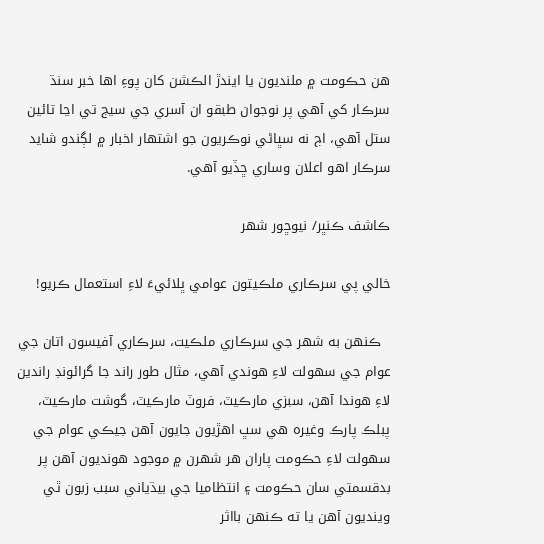هن حڪومت ۾ ملنديون يا ايندڙ الڪشن کان پوءِ اها خبر سنڌ سرڪار کي آهي پر نوجوان طبقو ان آسري جي سيج تي اڃا تائين ستل آهي، اڄ نه سڀاڻي نوڪريون جو اشتهار اخبار ۾ لڳندو شايد سرڪار اهو اعلان وساري ڇڏيو آهي.

ڪاشف ڪنڀر/ نيوڇور شهر

خالي پي سرڪاري ملڪيتون عوامي ڀلائيءَ لاءِ استعمال ڪريو!

  ڪنهن به شهر جي سرڪاري ملڪيت، سرڪاري آفيسون اتان جي عوام جي سهولت لاءِ هوندي آهي، مثال طور راند جا گرائونڊ راندين لاءِ هوندا آهن، سبزي مارڪيٽ، فروٽ مارڪيٽ، گوشت مارڪيٽ، پبلڪ پارڪ وغيره هي سڀ اهڙيون جايون آهن جيڪي عوام جي سهولت لاءِ حڪومت پاران هر شهرن ۾ موجود هونديون آهن پر بدقسمتي سان حڪومت ۽ انتظاميا جي بيڌياني سبب زبون ٿي وينديون آهن يا ته ڪنهن بااثر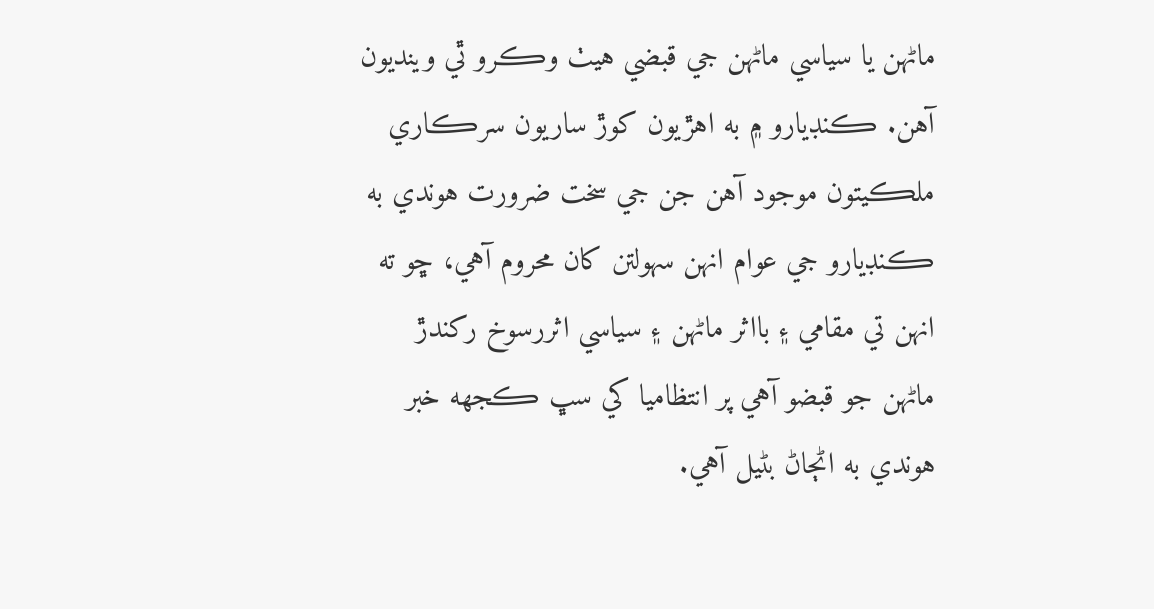ماڻهن يا سياسي ماڻهن جي قبضي هيٺ وڪرو ٿي وينديون آهن. ڪنڊيارو ۾ به اهڙيون کوڙ ساريون سرڪاري ملڪيتون موجود آهن جن جي سخت ضرورت هوندي به ڪنڊيارو جي عوام انهن سهولتن کان محروم آهي، ڇو ته انهن تي مقامي ۽ بااثر ماڻهن ۽ سياسي اثررسوخ رکندڙ ماڻهن جو قبضو آهي پر انتظاميا کي سڀ ڪجهه خبر هوندي به اڻڄاڻ بڻيل آهي.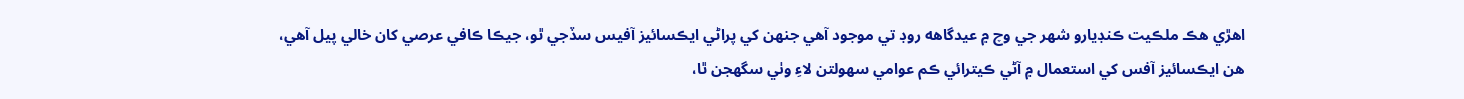اهڙي هڪ ملڪيت ڪنڊيارو شهر جي وچ ۾ عيدگاهه روڊ تي موجود آهي جنهن کي پراڻي ايڪسائيز آفيس سڏجي ٿو، جيڪا ڪافي عرصي کان خالي پيل آهي، هن ايڪسائيز آفس کي استعمال ۾ آڻي ڪيترائي ڪم عوامي سهولتن لاءِ وٺي سگهجن ٿا،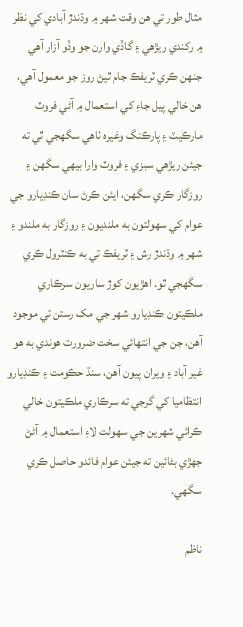مثال طور تي هن وقت شهر ۾ وڌندڙ آبادي کي نظر ۾ رکندي ريڙهي ۽ گاڏي وارن جو وڏو آزار آهي جنهن ڪري ٽريفڪ جام ٿيڻ روز جو معمول آهي، هن خالي پيل جاءِ کي استعمال ۾ آڻي فروٽ مارڪيٽ ۽ پارڪنگ وغيره ٺاهي سگهجي ٿي ته جيئن ريڙهي سبزي ۽ فروٽ وارا بيهي سگهن ۽ روزگار ڪري سگهن، ايئن ڪرڻ سان ڪنڊيارو جي عوام کي سهولتون به ملنديون ۽ روزگار به ملندو ۽ شهر ۾ وڌندڙ رش ۽ ٽريفڪ تي به ڪنٽرول ڪري سگهجي ٿو. اهڙيون کوڙ ساريون سرڪاري ملڪيتون ڪنڊيارو شهر جي مک رستن تي موجود آهن، جن جي انتهائي سخت ضرورت هوندي به هو غير آباد ۽ ويران پيون آهن، سنڌ حڪومت ۽ ڪنڊيارو انتظاميا کي گرجي ته سرڪاري ملڪيتون خالي ڪرائي شهرين جي سهولت لاءِ استعمال ۾ آڻڻ جهڙي بڻائين ته جيئن عوام فائدو حاصل ڪري سگهي.

ناظم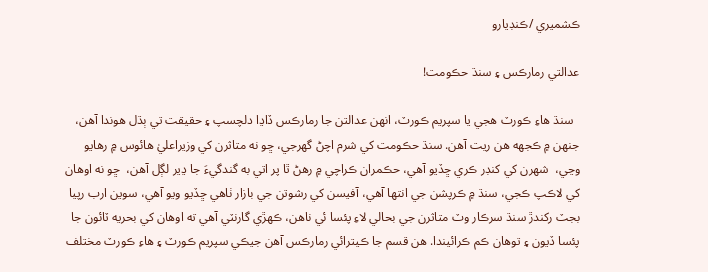ڪشميري /ڪنڊيارو

عدالتي رمارڪس ۽ سنڌ حڪومت!

  سنڌ هاءِ ڪورٽ هجي يا سپريم ڪورٽ، انهن عدالتن جا رمارڪس ڏاڍا دلچسپ ۽ حقيقت تي ٻڌل هوندا آهن، جنهن ۾ ڪجهه هن ريت آهن. سنڌ حڪومت کي شرم اچڻ گهرجي، ڇو نه متاثرن کي وزيراعليٰ ھائوس ۾ رهايو وڃي،  شهرن کي کنڊر ڪري ڇڏيو آهي، حڪمران ڪراچي ۾ رهڻ ٿا پر اتي به گندگيءَ جا ڍير لڳل آهن،  ڇو نه اوهان کي لاڪپ ڪجي، سنڌ ۾ ڪرپشن جي انتها آهي، آفيسن کي رشوتن جي بازار ٺاهي ڇڏيو ويو آهي، سوين ارب رپيا بجٽ رکندڙ سنڌ سرڪار وٽ متاثرن جي بحالي لاءِ پئسا ئي ناهن، ڪهڙي گارنٽي آهي ته اوهان کي بحريه ٽائون جا پئسا ڏيون ۽ توهان ڪم ڪرائيندا. هن قسم جا ڪيترائي رمارڪس آهن جيڪي سپريم ڪورٽ ۽ هاءِ ڪورٽ مختلف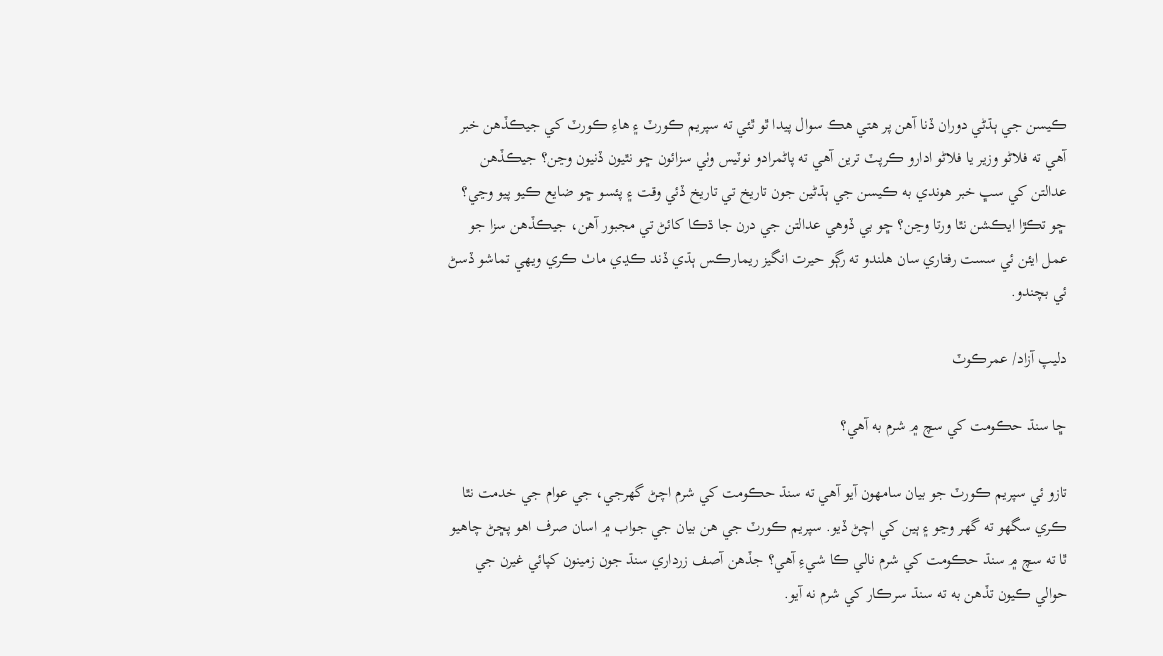ڪيسن جي ٻڌڻي دوران ڏنا آهن پر هتي هڪ سوال پيدا ٿو ٿئي ته سپريم ڪورٽ ۽ هاءِ ڪورٽ کي جيڪڏهن خبر آهي ته فلاڻو وزير يا فلاڻو ادارو ڪرپٽ ترين آهي ته پاڻمرادو نوٽيس وٺي سزائون ڇو نٿيون ڏنيون وڃن؟ جيڪڏهن عدالتن کي سڀ خبر هوندي به ڪيسن جي ٻڌڻين جون تاريخ تي تاريخ ڏئي وقت ۽ پئسو ڇو ضايع ڪيو پيو وڃي؟ ڇو تڪڙا ايڪشن نٿا ورتا وڃن؟ ڇو بي ڏوهي عدالتن جي درن جا ڌڪا کائڻ تي مجبور آهن، جيڪڏهن سزا جو عمل ايئن ئي سست رفتاري سان هلندو ته رڳو حيرت انگيز ريمارڪس ٻڌي ڏند ڪڍي ماٺ ڪري ويهي تماشو ڏسڻ ئي بچندو.

دليپ آزاد/ عمرڪوٽ

ڇا سنڌ حڪومت کي سچ ۾ شرم به آهي؟

تازو ئي سپريم ڪورٽ جو بيان سامهون آيو آهي ته سنڌ حڪومت کي شرم اچڻ گهرجي، جي عوام جي خدمت نٿا ڪري سگهو ته گهر وڃو ۽ ٻين کي اچڻ ڏيو. سپريم ڪورٽ جي هن بيان جي جواب ۾ اسان صرف اهو پڇڻ چاهيو ٿا ته سچ ۾ سنڌ حڪومت کي شرم نالي ڪا شيءِ آهي؟ جڏهن آصف زرداري سنڌ جون زمينون کپائي غيرن جي حوالي ڪيون تڏهن به ته سنڌ سرڪار کي شرم نه آيو.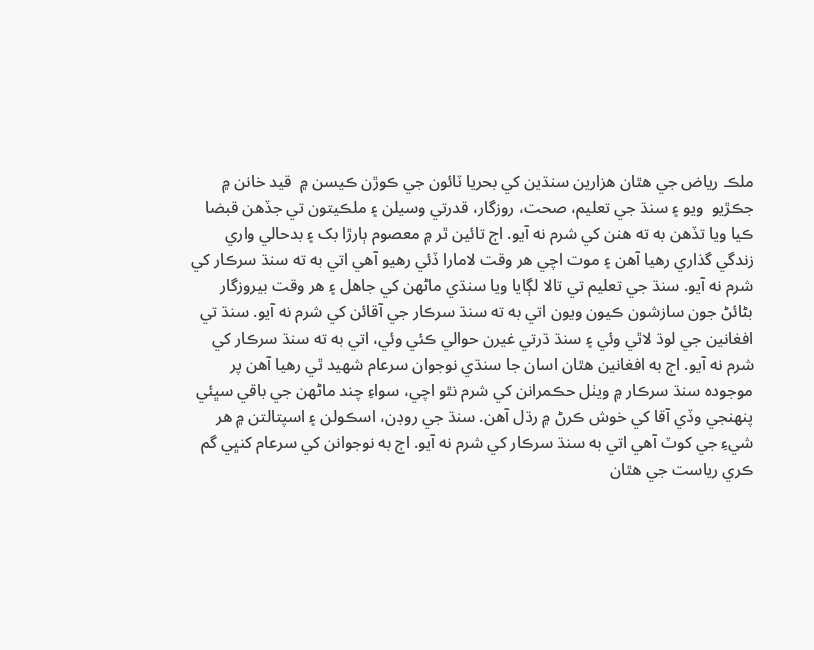ملڪ رياض جي هٿان هزارين سنڌين کي بحريا ٽائون جي ڪوڙن ڪيسن ۾  قيد خانن ۾ جڪڙيو  ويو ۽ سنڌ جي تعليم، صحت، روزگار، قدرتي وسيلن ۽ ملڪيتون تي جڏهن قبضا ڪيا ويا تڏهن به ته هنن کي شرم نه آيو. اڄ تائين ٿر ۾ معصوم ٻارڙا بک ۽ بدحالي واري زندگي گذاري رهيا آهن ۽ موت اچي هر وقت لامارا ڏئي رهيو آهي اتي به ته سنڌ سرڪار کي شرم نه آيو. سنڌ جي تعليم تي تالا لڳايا ويا سنڌي ماڻهن کي جاهل ۽ هر وقت بيروزگار بڻائڻ جون سازشون ڪيون ويون اتي به ته سنڌ سرڪار جي آقائن کي شرم نه آيو. سنڌ تي افغانين جي لوڌ لاٿي وئي ۽ سنڌ ڌرتي غيرن حوالي ڪئي وئي، اتي به ته سنڌ سرڪار کي شرم نه آيو. اڄ به افغانين هٿان اسان جا سنڌي نوجوان سرعام شهيد ٿي رهيا آهن پر موجوده سنڌ سرڪار ۾ ويٺل حڪمرانن کي شرم نٿو اچي، سواءِ چند ماڻهن جي باقي سڀئي پنهنجي وڏي آقا کي خوش ڪرڻ ۾ رڌل آهن. سنڌ جي روڊن، اسڪولن ۽ اسپتالتن ۾ هر شيءِ جي کوٽ آهي اتي به سنڌ سرڪار کي شرم نه آيو. اڄ به نوجوانن کي سرعام کنڀي گم ڪري رياست جي هٿان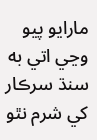مارايو پيو وڃي اتي به سنڌ سرڪار کي شرم نٿو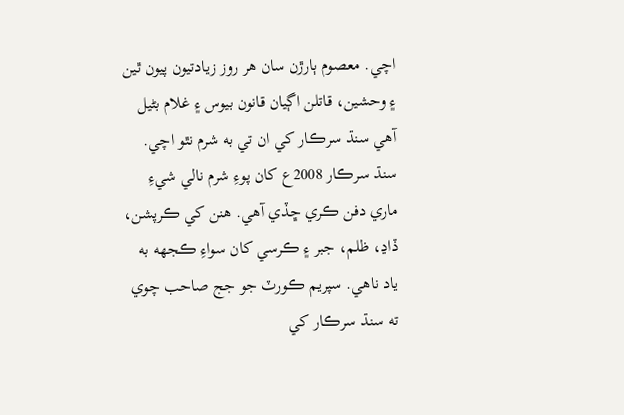اچي. معصوم ٻارڙن سان هر روز زيادتيون پيون ٿين ۽ وحشين، قاتلن اڳيان قانون بيوس ۽ غلام بڻيل آهي سنڌ سرڪار کي ان تي به شرم نٿو اچي. سنڌ سرڪار 2008ع کان پوءِ شرم نالي شيءِ ماري دفن ڪري ڇڏي آهي. هنن کي ڪرپشن، ڏاڍ، ظلم، جبر ۽ ڪرسي کان سواءِ ڪجهه به ياد ناهي. سپريم ڪورٽ جو جج صاحب چوي ته سنڌ سرڪار کي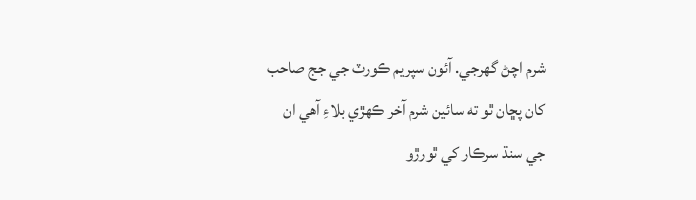شرم اچڻ گهرجي. آئون سپريم ڪورٽ جي جج صاحب کان پڇان ٿو ته سائين شرم آخر ڪهڙي بلاءِ آهي ان جي سنڌ سرڪار کي ٿورڙو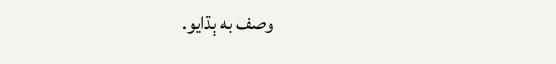وصف به ٻڌايو.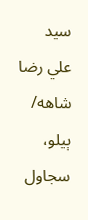سيد علي رضا شاهه/ ٻيلو، سجاول